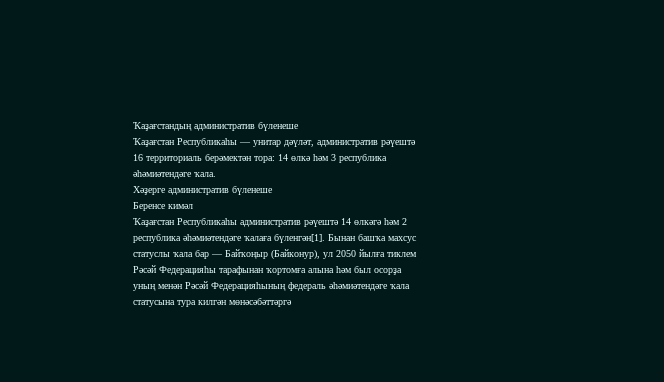Ҡаҙағстандың административ бүленеше
Ҡаҙағстан Республикаһы — унитар дәүләт, административ рәүештә 16 территориаль берәмектән тора: 14 өлкә һәм 3 республика әһәмиәтендәге ҡала.
Хәҙерге административ бүленеше
Беренсе кимәл
Ҡаҙағстан Республикаһы административ рәүештә 14 өлкәгә һәм 2 республика әһәмиәтендәге ҡалаға бүленгән[1]. Бынан башҡа махсус статуслы ҡала бар — Байҡоңыр (Байконур), ул 2050 йылға тиклем Рәсәй Федерацияһы тарафынан ҡортомға алына һәм был осорҙа уның менән Рәсәй Федерацияһының федераль әһәмиәтендәге ҡала статусына тура килгән мөнәсәбәттәргә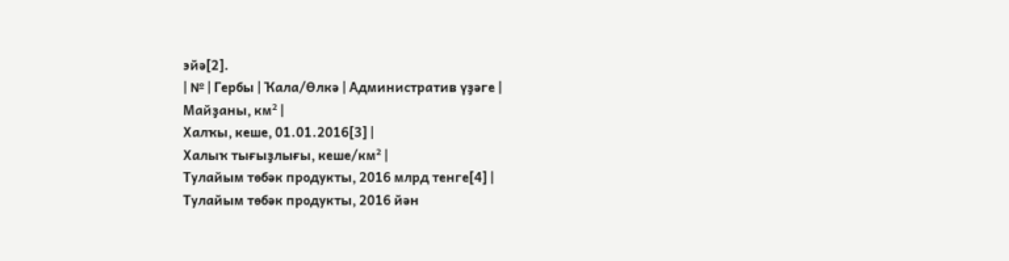эйә[2].
| № | Гербы | Ҡала/Өлкә | Административ үҙәге |
Майҙаны, км² |
Халҡы, кеше, 01.01.2016[3] |
Халыҡ тығыҙлығы, кеше/км² |
Тулайым төбәк продукты, 2016 млрд тенге[4] |
Тулайым төбәк продукты, 2016 йән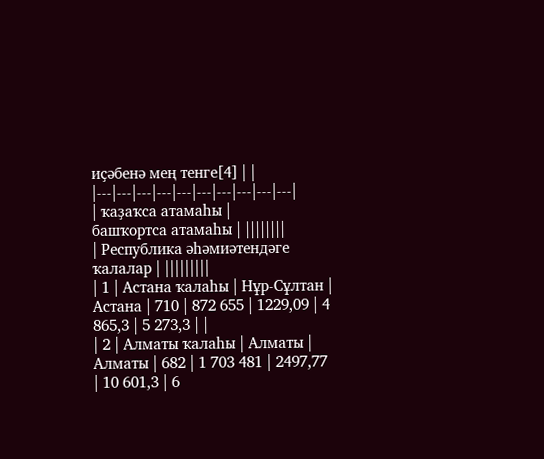иҫәбенә мең тенге[4] | |
|---|---|---|---|---|---|---|---|---|---|
| ҡаҙаҡса атамаһы |
башҡортса атамаһы | ||||||||
| Республика әһәмиәтендәге ҡалалар | |||||||||
| 1 | Астана ҡалаһы | Нұр-Сұлтан | Астана | 710 | 872 655 | 1229,09 | 4 865,3 | 5 273,3 | |
| 2 | Алматы ҡалаһы | Алматы | Алматы | 682 | 1 703 481 | 2497,77 | 10 601,3 | 6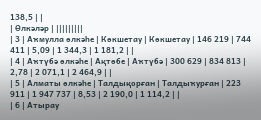138,5 | |
| Өлкәләр | |||||||||
| 3 | Аҡмулла өлкәһе | Көкшетау | Көкшетау | 146 219 | 744 411 | 5,09 | 1 344,3 | 1 181,2 | |
| 4 | Аҡтүбә өлкәһе | Ақтөбе | Аҡтүбә | 300 629 | 834 813 | 2,78 | 2 071,1 | 2 464,9 | |
| 5 | Алматы өлкәһе | Талдықорған | Талдыҡурған | 223 911 | 1 947 737 | 8,53 | 2 190,0 | 1 114,2 | |
| 6 | Атырау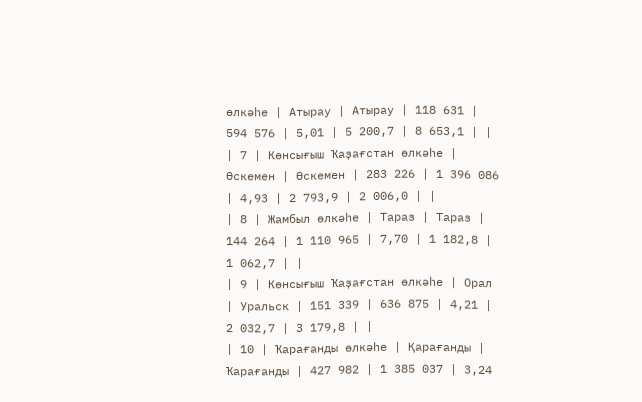өлкәһе | Атырау | Атырау | 118 631 | 594 576 | 5,01 | 5 200,7 | 8 653,1 | |
| 7 | Көнсығыш Ҡаҙағстан өлкәһе | Өскемен | Өскемен | 283 226 | 1 396 086 | 4,93 | 2 793,9 | 2 006,0 | |
| 8 | Жамбыл өлкәһе | Тараз | Тараз | 144 264 | 1 110 965 | 7,70 | 1 182,8 | 1 062,7 | |
| 9 | Көнсығыш Ҡаҙағстан өлкәһе | Орал | Уральск | 151 339 | 636 875 | 4,21 | 2 032,7 | 3 179,8 | |
| 10 | Ҡарағанды өлкәһе | Қарағанды | Ҡарағанды | 427 982 | 1 385 037 | 3,24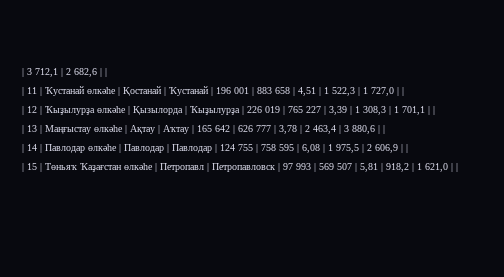| 3 712,1 | 2 682,6 | |
| 11 | Ҡустанай өлкәһе | Қостанай | Ҡустанай | 196 001 | 883 658 | 4,51 | 1 522,3 | 1 727,0 | |
| 12 | Ҡыҙылурҙа өлкәһе | Қызылорда | Ҡыҙылурҙа | 226 019 | 765 227 | 3,39 | 1 308,3 | 1 701,1 | |
| 13 | Маңғыстау өлкәһе | Ақтау | Аҡтау | 165 642 | 626 777 | 3,78 | 2 463,4 | 3 880,6 | |
| 14 | Павлодар өлкәһе | Павлодар | Павлодар | 124 755 | 758 595 | 6,08 | 1 975,5 | 2 606,9 | |
| 15 | Төньяҡ Ҡаҙағстан өлкәһе | Петропавл | Петропавловск | 97 993 | 569 507 | 5,81 | 918,2 | 1 621,0 | |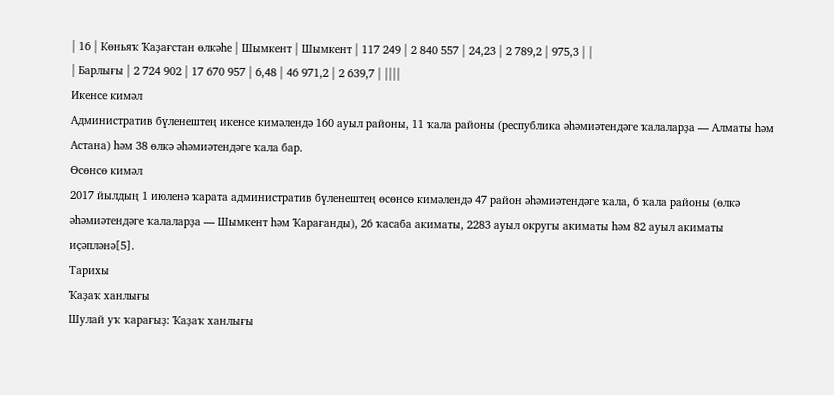| 16 | Көньяҡ Ҡаҙағстан өлкәһе | Шымкент | Шымкент | 117 249 | 2 840 557 | 24,23 | 2 789,2 | 975,3 | |
| Барлығы | 2 724 902 | 17 670 957 | 6,48 | 46 971,2 | 2 639,7 | ||||
Икенсе кимәл
Административ бүленештең икенсе кимәлендә 160 ауыл районы, 11 ҡала районы (республика әһәмиәтендәге ҡалаларҙа — Алматы һәм Астана) һәм 38 өлкә әһәмиәтендәге ҡала бар.
Өсөнсө кимәл
2017 йылдың 1 июленә ҡарата административ бүленештең өсөнсө кимәлендә 47 район әһәмиәтендәге ҡала, 6 ҡала районы (өлкә әһәмиәтендәге ҡалаларҙа — Шымкент һәм Ҡарағанды), 26 ҡасаба акиматы, 2283 ауыл округы акиматы һәм 82 ауыл акиматы иҫәпләнә[5].
Тарихы
Ҡаҙаҡ ханлығы
Шулай уҡ ҡарағыҙ: Ҡаҙаҡ ханлығы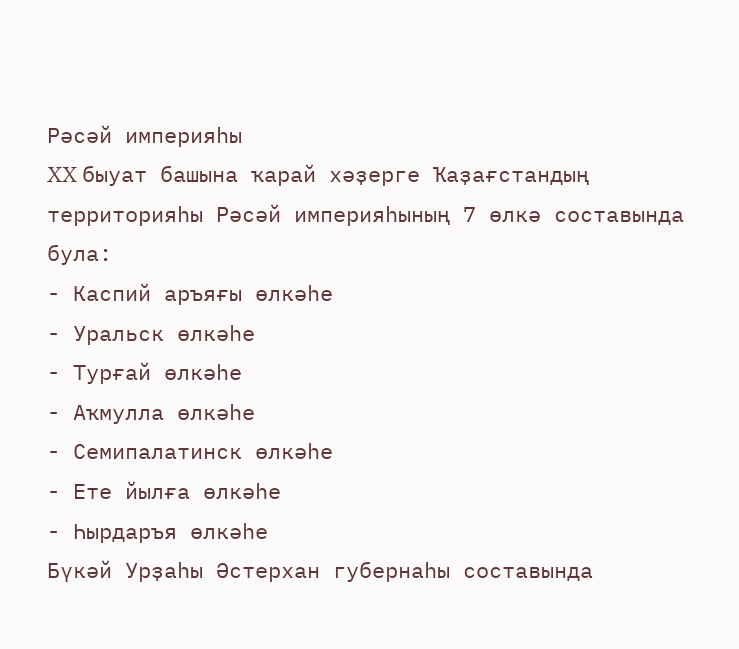Рәсәй империяһы
XX быуат башына ҡарай хәҙерге Ҡаҙағстандың территорияһы Рәсәй империяһының 7 өлкә составында була:
- Каспий аръяғы өлкәһе
- Уральск өлкәһе
- Турғай өлкәһе
- Аҡмулла өлкәһе
- Семипалатинск өлкәһе
- Ете йылға өлкәһе
- Һырдаръя өлкәһе
Бүкәй Урҙаһы Әстерхан губернаһы составында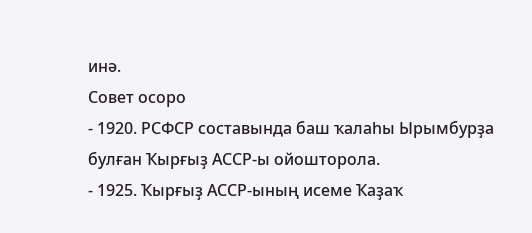инә.
Совет осоро
- 1920. РСФСР составында баш ҡалаһы Ырымбурҙа булған Ҡырғыҙ АССР-ы ойошторола.
- 1925. Ҡырғыҙ АССР-ының исеме Ҡаҙаҡ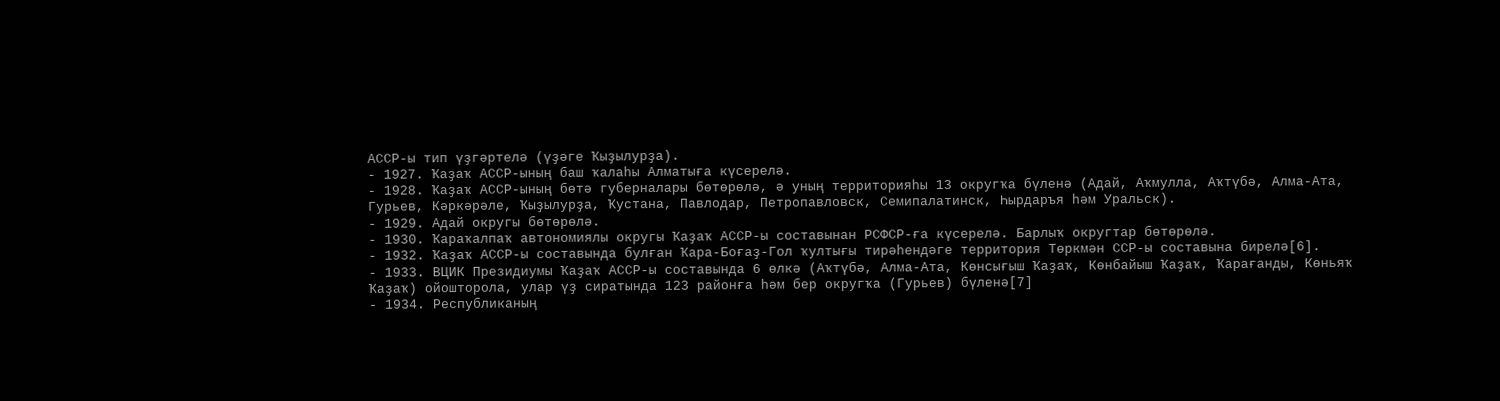АССР-ы тип үҙгәртелә (үҙәге Ҡыҙылурҙа).
- 1927. Ҡаҙаҡ АССР-ының баш ҡалаһы Алматыға күсерелә.
- 1928. Ҡаҙаҡ АССР-ының бөтә губерналары бөтөрөлә, ә уның территорияһы 13 округҡа бүленә (Адай, Аҡмулла, Аҡтүбә, Алма-Ата, Гурьев, Кәркәрәле, Ҡыҙылурҙа, Ҡустана, Павлодар, Петропавловск, Семипалатинск, Һырдаръя һәм Уральск).
- 1929. Адай округы бөтөрөлә.
- 1930. Ҡараҡалпаҡ автономиялы округы Ҡаҙаҡ АССР-ы составынан РСФСР-ға күсерелә. Барлыҡ округтар бөтөрөлә.
- 1932. Ҡаҙаҡ АССР-ы составында булған Ҡара-Боғаҙ-Гол ҡултығы тирәһендәге территория Төркмән ССР-ы составына бирелә[6].
- 1933. ВЦИК Президиумы Ҡаҙаҡ АССР-ы составында 6 өлкә (Аҡтүбә, Алма-Ата, Көнсығыш Ҡаҙаҡ, Көнбайыш Ҡаҙаҡ, Ҡарағанды, Көньяҡ Ҡаҙаҡ) ойошторола, улар үҙ сиратында 123 районға һәм бер округҡа (Гурьев) бүленә[7]
- 1934. Республиканың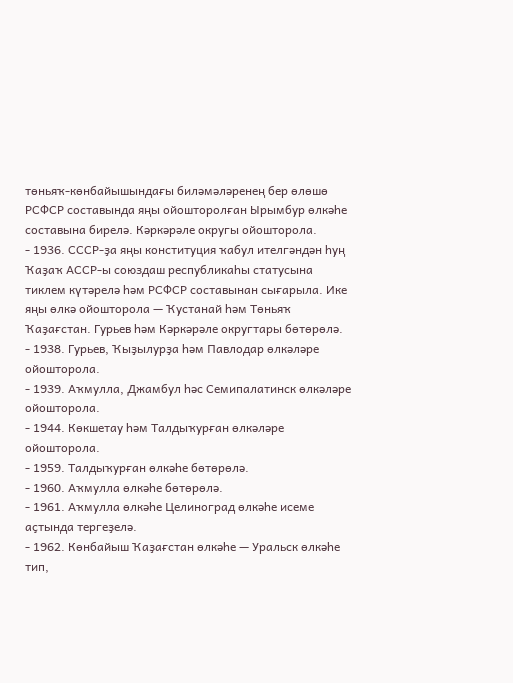төньяҡ-көнбайышындағы биләмәләренең бер өлөшө РСФСР составында яңы ойошторолған Ырымбур өлкәһе составына бирелә. Кәркәрәле округы ойошторола.
- 1936. СССР-ҙа яңы конституция ҡабул ителгәндән һуң Ҡаҙаҡ АССР-ы союздаш республикаһы статусына тиклем күтәрелә һәм РСФСР составынан сығарыла. Ике яңы өлкә ойошторола — Ҡустанай һәм Төньяҡ Ҡаҙағстан. Гурьев һәм Кәркәрәле округтары бөтөрөлә.
- 1938. Гурьев, Ҡыҙылурҙа һәм Павлодар өлкәләре ойошторола.
- 1939. Аҡмулла, Джамбул һәс Семипалатинск өлкәләре ойошторола.
- 1944. Көкшетау һәм Талдыҡурған өлкәләре ойошторола.
- 1959. Талдыҡурған өлкәһе бөтөрөлә.
- 1960. Аҡмулла өлкәһе бөтөрөлә.
- 1961. Аҡмулла өлкәһе Целиноград өлкәһе исеме аҫтында тергеҙелә.
- 1962. Көнбайыш Ҡаҙағстан өлкәһе — Уральск өлкәһе тип,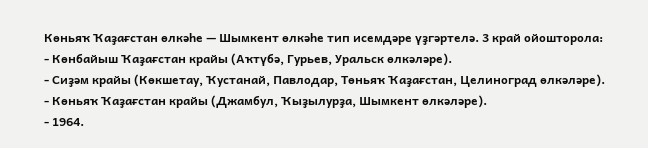Көньяҡ Ҡаҙағстан өлкәһе — Шымкент өлкәһе тип исемдәре үҙгәртелә. 3 край ойошторола:
- Көнбайыш Ҡаҙағстан крайы (Аҡтүбә, Гурьев, Уральск өлкәләре).
- Сиҙәм крайы (Көкшетау, Ҡустанай, Павлодар, Төньяҡ Ҡаҙағстан, Целиноград өлкәләре).
- Көньяҡ Ҡаҙағстан крайы (Джамбул, Ҡыҙылурҙа, Шымкент өлкәләре).
- 1964.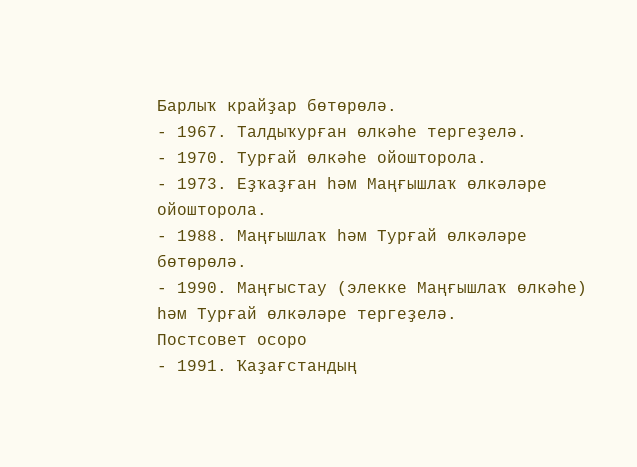Барлыҡ крайҙар бөтөрөлә.
- 1967. Талдыҡурған өлкәһе тергеҙелә.
- 1970. Турғай өлкәһе ойошторола.
- 1973. Еҙҡаҙған һәм Маңғышлаҡ өлкәләре ойошторола.
- 1988. Маңғышлаҡ һәм Турғай өлкәләре бөтөрөлә.
- 1990. Маңғыстау (элекке Маңғышлаҡ өлкәһе) һәм Турғай өлкәләре тергеҙелә.
Постсовет осоро
- 1991. Ҡаҙағстандың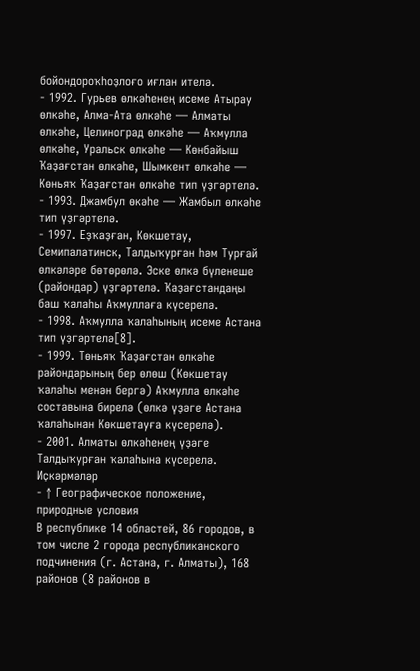бойондороҡһоҙлоғо иғлан ителә.
- 1992. Гурьев өлкәһенең исеме Атырау өлкәһе, Алма-Ата өлкәһе — Алматы өлкәһе, Целиноград өлкәһе — Аҡмулла өлкәһе, Уральск өлкәһе — Көнбайыш Ҡаҙағстан өлкәһе, Шымкент өлкәһе — Көньяҡ Ҡаҙағстан өлкәһе тип үҙгәртелә.
- 1993. Джамбул өкәһе — Жамбыл өлкәһе тип үҙгәртелә.
- 1997. Еҙҡаҙған, Көкшетау, Семипалатинск, Талдыҡурған һәм Турғай өлкәләре бөтөрөлә. Эске өлкә бүленеше (райондар) үҙгәртелә. Ҡаҙағстандаңы баш ҡалаһы Аҡмуллаға күсерелә.
- 1998. Аҡмулла ҡалаһының исеме Астана тип үҙгәртелә[8].
- 1999. Төньяҡ Ҡаҙағстан өлкәһе райондарының бер өлөш (Көкшетау ҡалаһы менән бергә) Аҡмулла өлкәһе составына бирелә (өлкә үҙәге Астана ҡалаһынан Көкшетауға күсерелә).
- 2001. Алматы өлкәһенең үҙәге Талдыҡурған ҡалаһына күсерелә.
Иҫкәрмәләр
- ↑ Географическое положение, природные условия
В республике 14 областей, 86 городов, в том числе 2 города республиканского подчинения (г. Астана, г. Алматы), 168 районов (8 районов в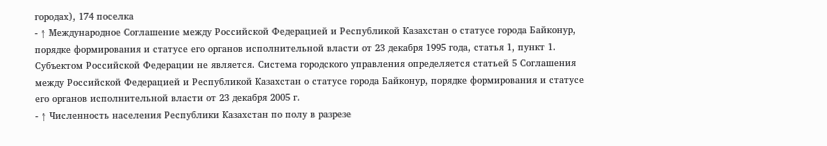городах), 174 поселка
- ↑ Международное Соглашение между Российской Федерацией и Республикой Казахстан о статусе города Байконур, порядке формирования и статусе его органов исполнительной власти от 23 декабря 1995 года, статья 1, пункт 1. Субъектом Российской Федерации не является. Система городского управления определяется статьей 5 Соглашения между Российской Федерацией и Республикой Казахстан о статусе города Байконур, порядке формирования и статусе его органов исполнительной власти от 23 декабря 2005 г.
- ↑ Численность населения Республики Казахстан по полу в разрезе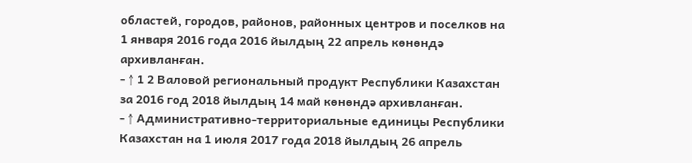областей, городов, районов, районных центров и поселков на 1 января 2016 года 2016 йылдың 22 апрель көнөндә архивланған.
- ↑ 1 2 Валовой региональный продукт Республики Казахстан за 2016 год 2018 йылдың 14 май көнөндә архивланған.
- ↑ Административно-территориальные единицы Республики Казахстан на 1 июля 2017 года 2018 йылдың 26 апрель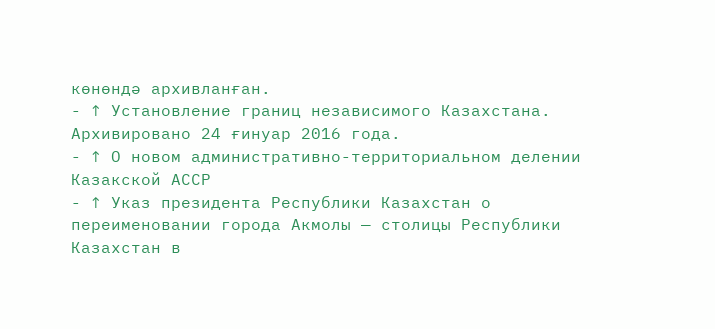көнөндә архивланған.
- ↑ Установление границ независимого Казахстана. Архивировано 24 ғинуар 2016 года.
- ↑ О новом административно-территориальном делении Казакской АССР
- ↑ Указ президента Республики Казахстан о переименовании города Акмолы — столицы Республики Казахстан в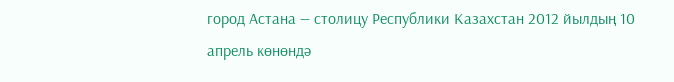город Астана — столицу Республики Казахстан 2012 йылдың 10 апрель көнөндә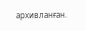архивланған.